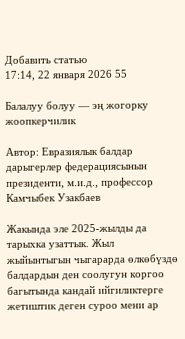Добавить статью
17:14, 22 января 2026 55

Балалуу болуу — эң жогорку жоопкерчилик

Автор: Евразиялык балдар дарыгерлер федерациясынын президенти, м.и.д., профессор Камчыбек Узакбаев

Жакында эле 2025-жылды да тарыхка узаттык. Жыл жыйынтыгын чыгарарда өлкөбүздө балдардын ден соолугун коргоо багытында кандай ийгиликтерге жетиштик деген суроо мени ар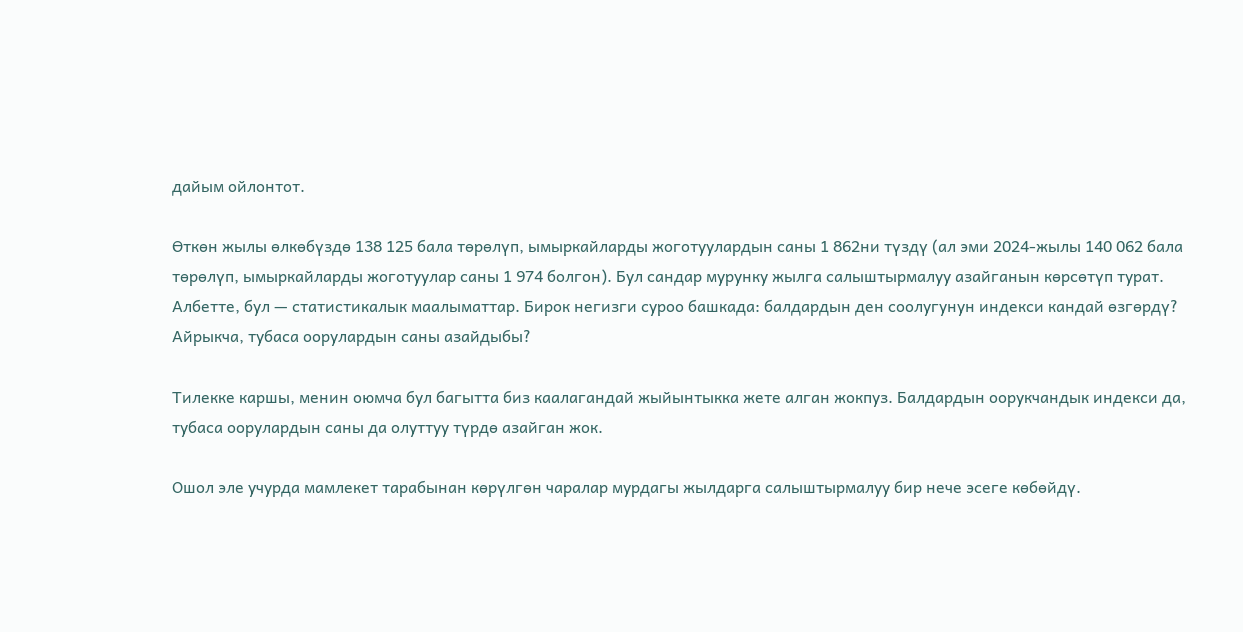дайым ойлонтот.

Өткөн жылы өлкөбүздө 138 125 бала төрөлүп, ымыркайларды жоготуулардын саны 1 862ни түздү (ал эми 2024-жылы 140 062 бала төрөлүп, ымыркайларды жоготуулар саны 1 974 болгон). Бул сандар мурунку жылга салыштырмалуу азайганын көрсөтүп турат. Албетте, бул — статистикалык маалыматтар. Бирок негизги суроо башкада: балдардын ден соолугунун индекси кандай өзгөрдү? Айрыкча, тубаса оорулардын саны азайдыбы?

Тилекке каршы, менин оюмча бул багытта биз каалагандай жыйынтыкка жете алган жокпуз. Балдардын оорукчандык индекси да, тубаса оорулардын саны да олуттуу түрдө азайган жок.

Ошол эле учурда мамлекет тарабынан көрүлгөн чаралар мурдагы жылдарга салыштырмалуу бир нече эсеге көбөйдү.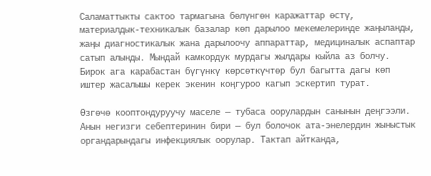Саламаттыкты сактоо тармагына бөлүнгөн каражаттар өстү, материалдык-техникалык базалар көп дарылоо мекемелеринде жаңыланды, жаңы диагностикалык жана дарылоочу аппараттар, медициналык аспаптар сатып алынды. Мындай камкордук мурдагы жылдары кыйла аз болчу. Бирок ага карабастан бүгүнкү көрсөткүчтөр бул багытта дагы көп иштер жасалышы керек экенин коңгуроо кагып эскертип турат.

Өзгөчө кооптондуруучу маселе — тубаса оорулардын санынын деңгээли. Анын негизги себептеринин бири — бул болочок ата-энелердин жыныстык органдарындагы инфекциялык оорулар. Тактап айтканда,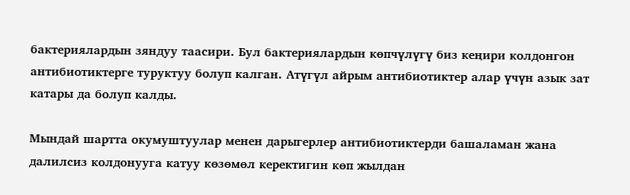бактериялардын зяндуу таасири. Бул бактериялардын көпчүлүгү биз кеңири колдонгон антибиотиктерге туруктуу болуп калган. Атүгүл айрым антибиотиктер алар үчүн азык зат катары да болуп калды.

Мындай шартта окумуштуулар менен дарыгерлер антибиотиктерди башаламан жана далилсиз колдонууга катуу көзөмөл керектигин көп жылдан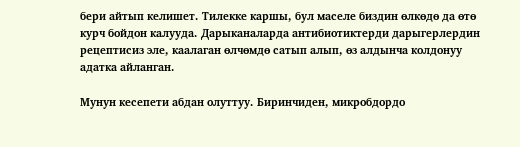бери айтып келишет. Тилекке каршы, бул маселе биздин өлкөдө да өтө курч бойдон калууда. Дарыканаларда антибиотиктерди дарыгерлердин рецептисиз эле, каалаган өлчөмдө сатып алып, өз алдынча колдонуу адатка айланган.

Мунун кесепети абдан олуттуу. Биринчиден, микробдордо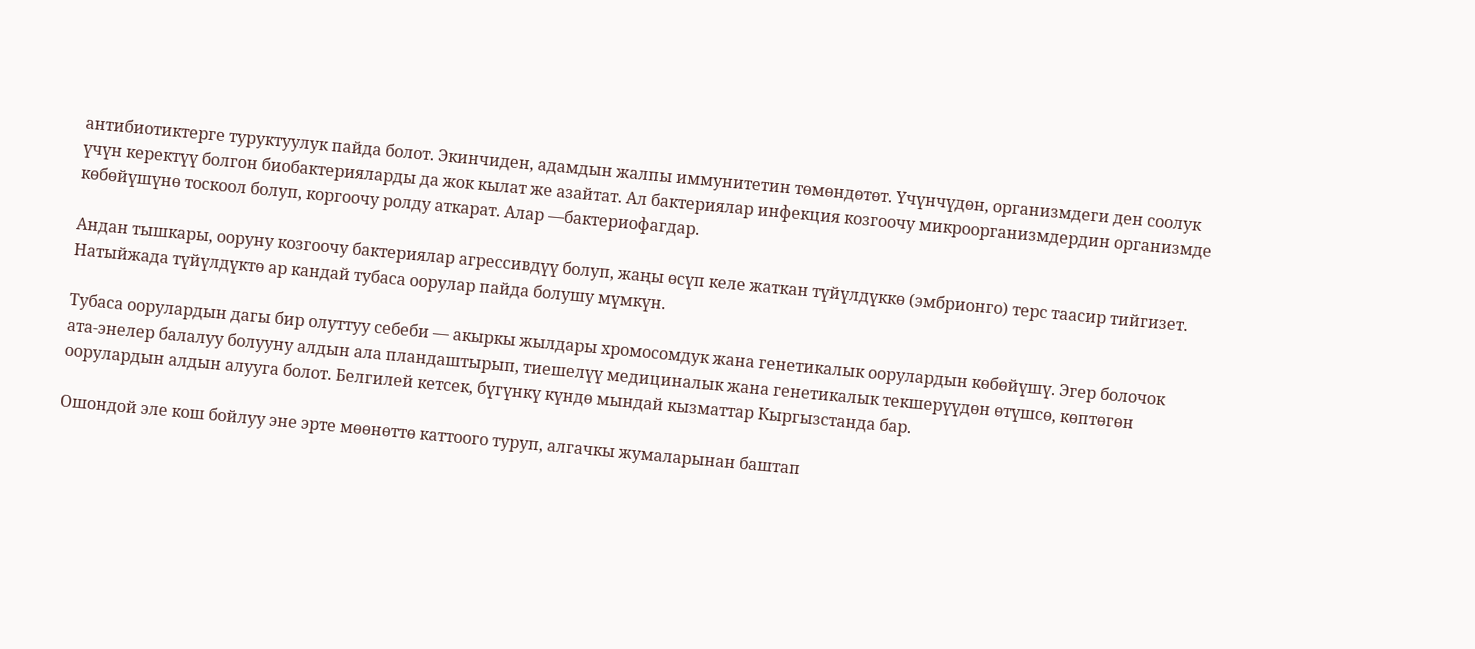антибиотиктерге туруктуулук пайда болот. Экинчиден, адамдын жалпы иммунитетин төмөндөтөт. Үчүнчүдөн, организмдеги ден соолук үчүн керектүү болгон биобактерияларды да жок кылат же азайтат. Ал бактериялар инфекция козгоочу микроорганизмдердин организмде көбөйүшүнө тоскоол болуп, коргоочу ролду аткарат. Алар —бактериофагдар.

Андан тышкары, ооруну козгоочу бактериялар агрессивдүү болуп, жаңы өсүп келе жаткан түйүлдүккө (эмбрионго) терс таасир тийгизет. Натыйжада түйүлдүктө ар кандай тубаса оорулар пайда болушу мүмкүн.

Тубаса оорулардын дагы бир олуттуу себеби — акыркы жылдары хромосомдук жана генетикалык оорулардын көбөйүшү. Эгер болочок ата-энелер балалуу болууну алдын ала пландаштырып, тиешелүү медициналык жана генетикалык текшерүүдөн өтүшсө, көптөгөн оорулардын алдын алууга болот. Белгилей кетсек, бүгүнкү күндө мындай кызматтар Кыргызстанда бар.

Ошондой эле кош бойлуу эне эрте мөөнөттө каттоого туруп, алгачкы жумаларынан баштап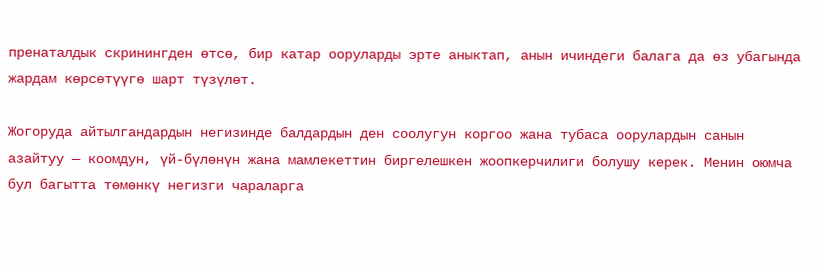пренаталдык скринингден өтсө, бир катар ооруларды эрте аныктап, анын ичиндеги балага да өз убагында жардам көрсөтүүгө шарт түзүлөт.

Жогоруда айтылгандардын негизинде балдардын ден соолугун коргоо жана тубаса оорулардын санын азайтуу — коомдун, үй-бүлөнүн жана мамлекеттин биргелешкен жоопкерчилиги болушу керек. Менин оюмча бул багытта төмөнкү негизги чараларга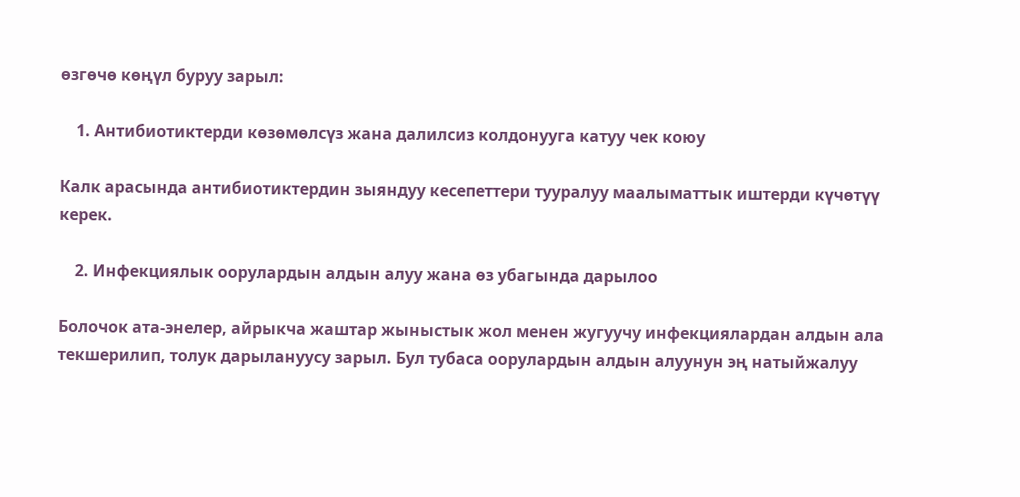өзгөчө көңүл буруу зарыл:

    1. Антибиотиктерди көзөмөлсүз жана далилсиз колдонууга катуу чек коюу

Калк арасында антибиотиктердин зыяндуу кесепеттери тууралуу маалыматтык иштерди күчөтүү керек.

    2. Инфекциялык оорулардын алдын алуу жана өз убагында дарылоо

Болочок ата-энелер, айрыкча жаштар жыныстык жол менен жугуучу инфекциялардан алдын ала текшерилип, толук дарылануусу зарыл. Бул тубаса оорулардын алдын алуунун эң натыйжалуу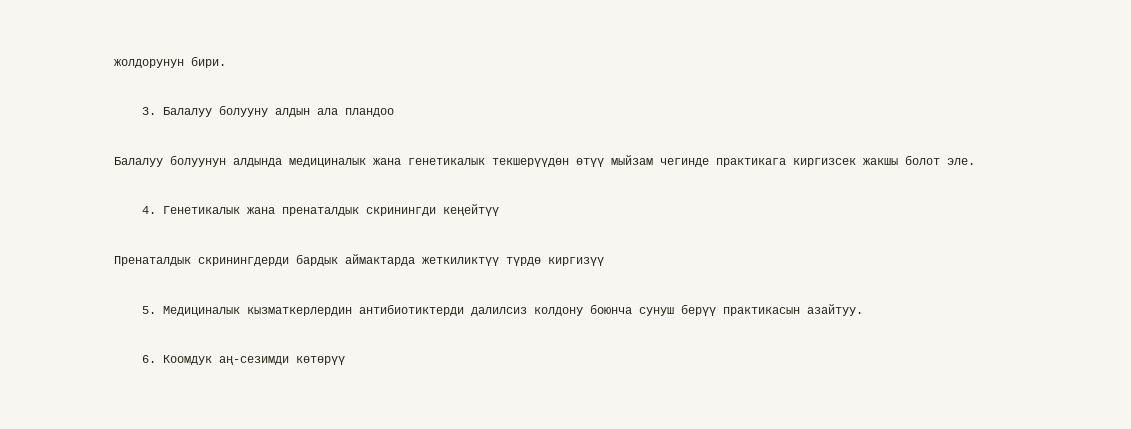жолдорунун бири.

    3. Балалуу болууну алдын ала пландоо

Балалуу болуунун алдында медициналык жана генетикалык текшерүүдөн өтүү мыйзам чегинде практикага киргизсек жакшы болот эле.

    4. Генетикалык жана пренаталдык скринингди кеңейтүү

Пренаталдык скринингдерди бардык аймактарда жеткиликтүү түрдө киргизүү

    5. Медициналык кызматкерлердин антибиотиктерди далилсиз колдону боюнча сунуш берүү практикасын азайтуу.

    6. Коомдук аң-сезимди көтөрүү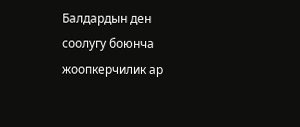Балдардын ден соолугу боюнча жоопкерчилик ар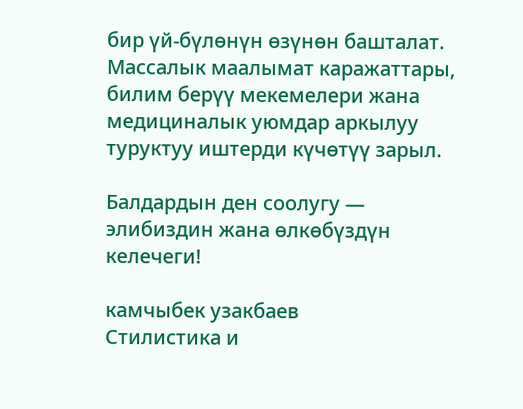бир үй-бүлөнүн өзүнөн башталат. Массалык маалымат каражаттары, билим берүү мекемелери жана медициналык уюмдар аркылуу туруктуу иштерди күчөтүү зарыл.

Балдардын ден соолугу — элибиздин жана өлкөбүздүн келечеги!

камчыбек узакбаев
Стилистика и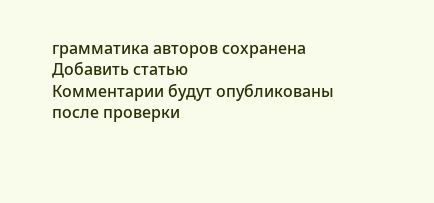грамматика авторов сохранена
Добавить статью
Комментарии будут опубликованы после проверки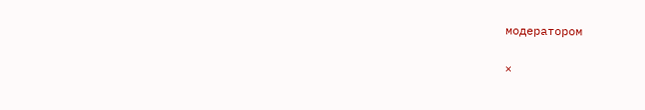модератором

×